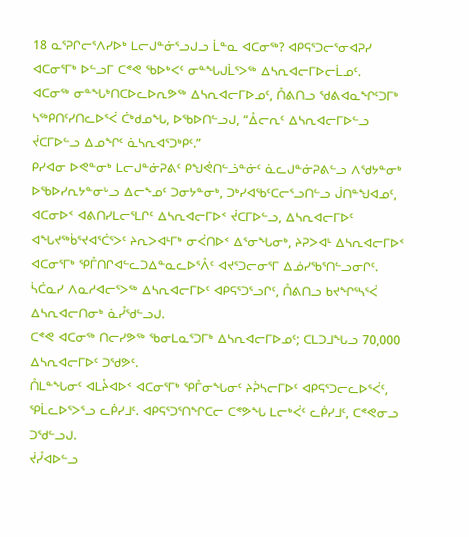18 ᓇᕐᕈᒋᓕᕐᐱᓯᐅᒃ ᒪᓕᒍᓐᓃᕐᓗᒍᓗ ᒫᓐᓇ ᐊᑕᓂᖅ? ᐊᑭᕋᕐᑐᓕᕐᓂᐊᕈᓯ ᐊᑕᓂᕐᒥᒃ ᐅᓪᓗᒥ ᑕᕝᕙ ᖃᐅᒃᐸᑦ ᓂᓐᖓᒍᒫᕐᐳᖅ ᐃᓴᕆᐊᓕᒥᐅᓕᒫᓄᑦ.
ᐊᑕᓂᖅ ᓂᓐᖓᒃᑎᑕᐅᓚᐅᕆᕗᖅ ᐃᓴᕆᐊᓕᒥᐅᓄᑦ, ᑍᕕᑎᓗ ᖁᕕᐊᓇᖏᑦᑐᒥᒃ ᓴᖅᑭᑎᑦᓯᑎᓚᐅᕐᐹ ᑖᒃᑯᓄᖓ, ᐅᖃᐅᑎᓪᓗᒍ, “ᐂᓕᕆᑦ ᐃᓴᕆᐊᓕᒥᐅᓪᓗ ᔫᑕᒥᐅᓪᓗ ᐃᓄᖏᑦ ᓈᓴᕆᐊᕐᑐᒃᑭᑦ.”
ᑭᓯᐊᓂ ᐅᕙᓐᓂᒃ ᒪᓕᒍᓐᓃᕈᕕᑦ ᑭᖑᕚᑎᓪᓘᓐᓃᑦ ᓈᓚᒍᓐᓃᕈᕕᓪᓗ ᐱᖁᔭᓐᓂᒃ ᐅᖃᐅᓯᕆᔭᓐᓂᒡᓗ ᐃᓕᖕᓄᑦ ᑐᓂᔭᓐᓂᒃ, ᑐᒃᓯᐊᖃᑦᑕᓕᕐᓗᑎᓪᓗ ᒎᑎᓐᖑᐊᓄᑦ,
ᐊᑕᓂᐅᑉ ᐊᕕᑎᓯᒪᓕᕐᒪᒋᑦ ᐃᓴᕆᐊᓕᒥᐅᑉ ᔫᑕᒥᐅᓪᓗ, ᐃᓴᕆᐊᓕᒥᐅᑦ ᐊᖓᔪᖅᑳᕐᔪᐊᕐᑖᕐᐳᑦ ᔨᕆᐳᐊᒻᒥᒃ ᓂᐹᑎᐅᑉ ᐃᕐᓂᖓᓂᒃ, ᔨᕈᐳᐊᒻ ᐃᓴᕆᐊᓕᒥᐅᑉ ᐊᑕᓂᕐᒥᒃ ᕿᒤᑎᒋᐊᓪᓚᑐᐃᓐᓇᓚᐅᕐᐰᑦ ᐊᔪᕐᑐᓕᓂᕐᒥ ᐃᓅᓯᖃᕐᑎᓪᓗᓂᒋᑦ.
ᓵᑖᓇᓯ ᐱᓇᓱᐊᓕᕐᐳᖅ ᐃᓴᕆᐊᓕᒥᐅᑦ ᐊᑭᕋᕐᑐᕐᓗᒋᑦ, ᑍᕕᑎᓗ ᑲᔪᖏᕐᓴᕐᐹ ᐃᓴᕆᐊᓕᑎᓂᒃ ᓈᓮᖁᓪᓗᒍ.
ᑕᕝᕙ ᐊᑕᓂᖅ ᑎᓕᓯᕗᖅ ᖃᓂᒪᓇᕐᑐᒥᒃ ᐃᓴᕆᐊᓕᒥᐅᓄᑦ; ᑕᒪᑐᒧᖓᓗ 70,000 ᐃᓴᕆᐊᓕᒥᐅᑦ ᑐᖁᕗᑦ.
ᑍᒪᓐᖓᓂᑦ ᐊᒪᔧᐊᐅᑉ ᐊᑕᓂᕐᒥᒃ ᕿᒤᓂᖓᓂᑦ ᔨᕉᓴᓕᒥᐅᑦ ᐊᑭᕋᕐᑐᓕᓚᐅᕐᐹᑦ, ᕿᒫᓚᐅᕐᐳᕐᓗ ᓚᑮᓯᒧᑦ. ᐊᑭᕋᕐᑐᕐᑎᖏᑕᓕ ᑕᕝᕗᖓ ᒪᓕᒃᐹᑦ ᓚᑮᓯᒧᑦ, ᑕᕝᕙᓂᓗ ᑐᖁᓪᓗᒍ.
ᔫᓮᐊᐅᓪᓗ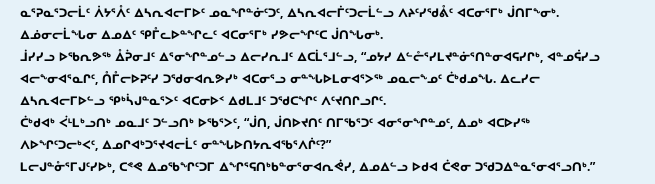ᓇᕐᕈᓇᕐᑐᓕᒫᑦ ᐲᔭᕐᐰᑦ ᐃᓴᕆᐊᓕᒥᐅᑦ ᓄᓇᖏᓐᓃᑦᑐᑦ, ᐃᓴᕆᐊᓕᒦᑦᑐᓕᒫᓪᓗ ᐱᔨᑦᓯᖁᕔᑦ ᐊᑕᓂᕐᒥᒃ ᒎᑎᒥᖕᓂᒃ. ᐃᓅᓂᓕᒫᖓᓂ ᐃᓄᐃᑦ ᕿᒤᓚᐅᓐᖏᓚᑦ ᐊᑕᓂᕐᒥᒃ ᓯᕗᓕᖏᑦᑕ ᒎᑎᖓᓂᒃ.
ᒨᓯᓯᓗ ᐅᖃᕆᕗᖅ ᐂᕉᓂᒧᑦ ᐃᕐᓂᖏᓐᓄᓪᓗ ᐃᓕᓯᕆᒧᑦ ᐃᑕᒫᕐᒧᓪᓗ, “ᓄᔭᓯ ᐃᓪᓔᕐᓯᒪᔪᓐᓃᕐᑎᓐᓂᐊᕋᓯᒋᒃ, ᐊᓐᓄᕌᓯᓗ ᐊᓕᖕᓂᐊᕐᓇᒋᑦ, ᑍᒤᓕᐅᕈᑦᓯ ᑐᖁᓂᐊᕆᕗᓯᒃ ᐊᑕᓂᕐᓗ ᓂᓐᖓᐅᒪᓂᐊᕐᐳᖅ ᓄᓇᓕᖕᓄᑦ ᑖᒃᑯᓄᖓ. ᐃᓚᓯᓕ ᐃᓴᕆᐊᓕᒥᐅᓪᓗ ᕿᒃᓵᒍᓐᓇᕐᐳᑦ ᐊᑕᓂᐅᑉ ᐃᑯᒪᒧᑦ ᑐᖁᑕᖏᑦ ᐱᑦᔪᑎᒋᓗᒋᑦ.
ᑖᒃᑯᐊᒃ ᐹᒻᒪᒃᓗᑎᒃ ᓄᓇᒧᑦ ᑐᓪᓗᑎᒃ ᐅᖃᕐᐳᑦ, “ᒎᑎ, ᒎᑎᐅᔪᑎᑦ ᑎᒥᖃᕐᑐᑦ ᐊᓂᕐᓂᖏᓐᓄᑦ, ᐃᓄᒃ ᐊᑕᐅᓯᖅ ᐱᐅᖏᑦᑐᓕᒃᐸᑦ, ᐃᓄᒋᐊᒃᑐᕐᔪᐊᓕᒫᑦ ᓂᓐᖓᐅᑎᔭᕆᐊᖃᕐᐱᒌᑦ?”
ᒪᓕᒍᓐᓁᕐᒥᒍᑦᓯᐅᒃ, ᑕᕝᕙ ᐃᓄᖃᖏᑦᑐᒥ ᐃᖏᕐᕋᑎᒃᑲᓐᓂᕐᓂᐊᕆᕚᓯ, ᐃᓄᐃᓪᓗ ᐅᑯᐊ ᑖᕙᓂ ᑐᖁᑐᐃᓐᓇᕐᓂᐊᕐᓗᑎᒃ.”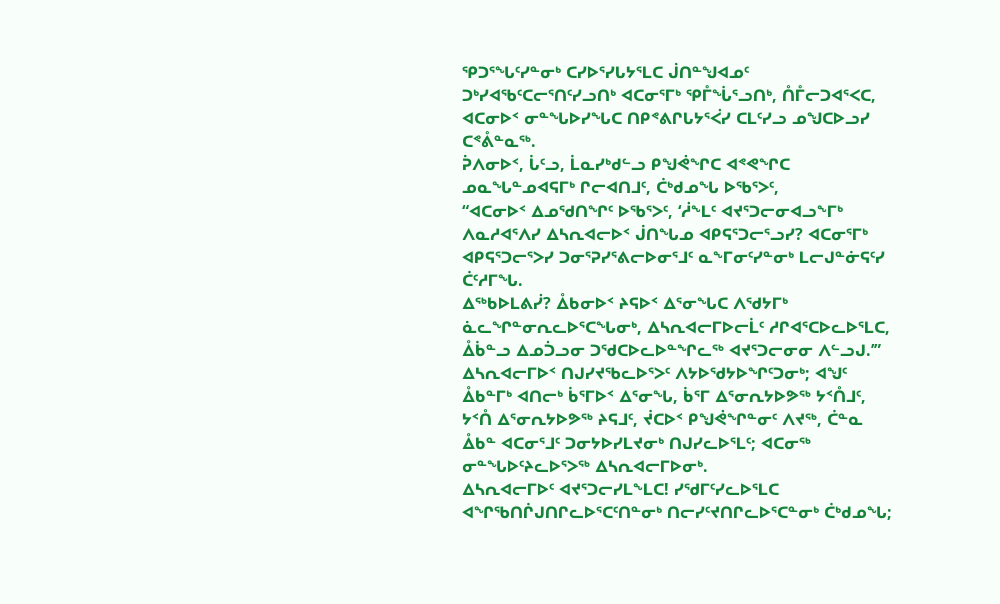ᕿᑐᕐᖓᑦᓯᓐᓂᒃ ᑕᓯᐅᕐᓯᒐᔭᕐᒪᑕ ᒎᑎᓐᖑᐊᓄᑦ ᑐᒃᓯᐊᖃᑦᑕᓕᕐᑎᑦᓯᓗᑎᒃ ᐊᑕᓂᕐᒥᒃ ᕿᒤᖔᕐᓗᑎᒃ, ᑍᒤᓕᑐᐊᕐᐸᑕ, ᐊᑕᓂᐅᑉ ᓂᓐᖓᐅᓯᖓᑕ ᑎᑭᕝᕕᒋᒐᔭᕐᐹᓯ ᑕᒪᑦᓯᓗ ᓄᖑᑕᐅᓗᓯ ᑕᕝᕔᓐᓇᖅ.
ᕉᐱᓂᐅᑉ, ᒑᑦᓗ, ᒫᓇᓯᒃᑯᓪᓗ ᑭᖑᕚᖏᑕ ᐊᕝᕙᖏᑕ ᓄᓇᖓᓐᓄᐊᕋᒥᒃ ᒋᓕᐊᑎᒧᑦ, ᑖᒃᑯᓄᖓ ᐅᖃᕐᐳᑦ,
“ᐊᑕᓂᐅᑉ ᐃᓄᖁᑎᖏᑦ ᐅᖃᕐᐳᑦ, ‘ᓲᖕᒪᑦ ᐊᔪᕐᑐᓕᓂᐊᓗᖕᒥᒃ ᐱᓇᓱᐊᕐᐱᓯ ᐃᓴᕆᐊᓕᐅᑉ ᒎᑎᖓᓄ ᐊᑭᕋᕐᑐᓕᕐᓗᓯ? ᐊᑕᓂᕐᒥᒃ ᐊᑭᕋᕐᑐᓕᕐᐳᓯ ᑐᓂᕐᕈᓯᕐᕕᓕᐅᓂᕐᒧᑦ ᓇᖕᒥᓂᑦᓯᓐᓂᒃ ᒪᓕᒍᓐᓃᕋᑦᓯ ᑖᑦᓱᒥᖓ.
ᐃᖅᑲᐅᒪᕕᓰ? ᐂᑲᓂᐅᑉ ᔨᕋᐅᑉ ᐃᕐᓂᖓᑕ ᐱᖁᔭᒥᒃ ᓈᓚᖏᓐᓂᕆᓚᐅᕐᑕᖓᓂᒃ, ᐃᓴᕆᐊᓕᒥᐅᓕᒫᑦ ᓱᒋᐊᕐᑕᐅᓚᐅᕐᒪᑕ, ᐂᑳᓐᓗ ᐃᓄᑑᓗᓂ ᑐᖁᑕᐅᓚᐅᓐᖏᓚᖅ ᐊᔪᕐᑐᓕᓂᓂ ᐱᓪᓗᒍ.’”
ᐃᓴᕆᐊᓕᒥᐅᑉ ᑎᒍᓯᔪᖃᓚᐅᕐᐳᑦ ᐱᔭᐅᖁᔭᐅᖏᑦᑐᓂᒃ; ᐊᖑᑦ ᐂᑲᓐᒥᒃ ᐊᑎᓕᒃ ᑳᕐᒥᐅᑉ ᐃᕐᓂᖓ, ᑳᕐᒥ ᐃᕐᓂᕆᔭᐅᕗᖅ ᔭᑉᑍᒧᑦ, ᔭᑉᑍ ᐃᕐᓂᕆᔭᐅᕗᖅ ᔨᕋᒧᑦ, ᔫᑕᐅᑉ ᑭᖑᕚᖏᓐᓂᑦ ᐱᔪᖅ, ᑖᓐᓇ ᐂᑲᓐ ᐊᑕᓂᕐᒧᑦ ᑐᓂᔭᐅᓯᒪᔪᓂᒃ ᑎᒍᓯᓚᐅᕐᒪᑦ; ᐊᑕᓂᖅ ᓂᓐᖓᐅᑦᔨᓚᐅᕐᐳᖅ ᐃᓴᕆᐊᓕᒥᐅᓂᒃ.
ᐃᓴᕆᐊᓕᒥᐅᑦ ᐊᔪᕐᑐᓕᓯᒪᖕᒪᑕ! ᓯᖁᒥᑦᓯᓚᐅᕐᒪᑕ ᐊᖏᖃᑎᒌᒍᑎᒋᓚᐅᕐᑕᑦᑎᓐᓂᒃ ᑎᓕᓯᑦᔪᑎᒋᓚᐅᕐᑕᓐᓂᒃ ᑖᒃᑯᓄᖓ;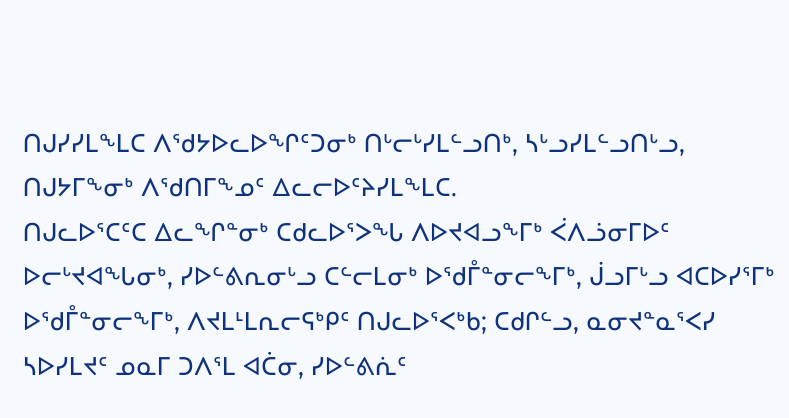ᑎᒍᓯᓯᒪᖕᒪᑕ ᐱᖁᔭᐅᓚᐅᖏᑦᑐᓂᒃ ᑎᒡᓕᒡᓯᒪᓪᓗᑎᒃ, ᓴᒡᓗᓯᒪᓪᓗᑎᒡᓗ, ᑎᒍᔭᒥᖕᓂᒃ ᐱᖁᑎᒥᖕᓄᑦ ᐃᓚᓕᐅᑦᔨᓯᒪᖕᒪᑕ.
ᑎᒍᓚᐅᕐᑕᑦᑕ ᐃᓚᖏᓐᓂᒃ ᑕᑯᓚᐅᕐᐳᖓ ᐱᐅᔪᐊᓗᖕᒥᒃ ᐹᐱᓘᓂᒥᐅᑦ ᐅᓕᒡᔪᐊᖓᓂᒃ, ᓯᐅᓪᕕᕆᓂᒡᓗ ᑕᓪᓕᒪᓂᒃ ᐅᖁᒤᓐᓂᓕᖕᒥᒃ, ᒎᓗᒥᒡᓗ ᐊᑕᐅᓯᕐᒥᒃ ᐅᖁᒤᓐᓂᓕᖕᒥᒃ, ᐱᔪᒪᒻᒪᕆᓕᕋᒃᑭᑦ ᑎᒍᓚᐅᕐᐸᒃᑲ; ᑕᑯᒋᓪᓗ, ᓇᓂᔪᓐᓇᕐᐸᓯ ᓴᐅᓯᒪᔪᑦ ᓄᓇᒥ ᑐᐱᕐᒪ ᐊᑖᓂ, ᓯᐅᓪᕕᕇᑦ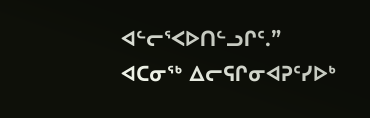ᐊᓪᓕᕐᐸᐅᑎᓪᓗᒋᑦ.”
ᐊᑕᓂᖅ ᐃᓕᕋᒋᓂᐊᕈᑦᓯᐅᒃ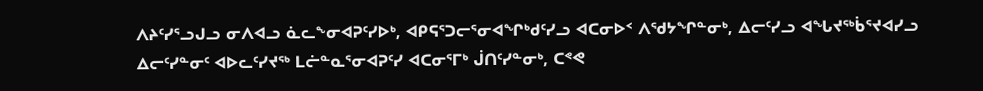ᐱᔨᑦᓯᕐᓗᒍᓗ ᓂᐱᐊᓗ ᓈᓚᖕᓂᐊᕈᑦᓯᐅᒃ, ᐊᑭᕋᕐᑐᓕᕐᓂᐊᖏᒃᑯᑦᓯᓗ ᐊᑕᓂᐅᑉ ᐱᖁᔭᖏᓐᓂᒃ, ᐃᓕᑦᓯᓗ ᐊᖓᔪᖅᑳᕐᔪᐊᓯᓗ ᐃᓕᑦᓯᓐᓂᑦ ᐊᐅᓚᑦᓯᔪᖅ ᒪᓖᓐᓇᕐᓂᐊᕈᑦᓯ ᐊᑕᓂᕐᒥᒃ ᒎᑎᑦᓯᓐᓂᒃ, ᑕᕝᕙ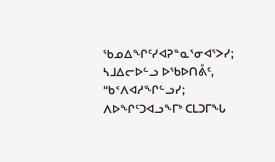ᖃᓄᐃᖏᑦᓯᐊᕈᓐᓇᕐᓂᐊᕐᐳᓯ;
ᓴᒧᐃᓕᐅᓪᓗ ᐅᖃᐅᑎᕔᑦ, “ᑲᑉᐱᐊᓱᖏᓪᓗᓯ; ᐱᐅᖏᑦᑐᐊᓗᖕᒥᒃ ᑕᒪᑐᒥᖓ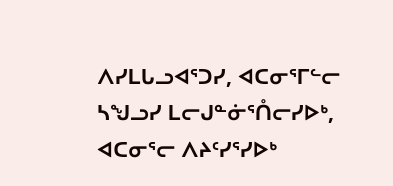ᐱᓯᒪᒐᓗᐊᕐᑐᓯ, ᐊᑕᓂᕐᒥᓪᓕ ᓴᖑᓗᓯ ᒪᓕᒍᓐᓃᕐᑍᓕᓯᐅᒃ, ᐊᑕᓂᕐᓕ ᐱᔨᑦᓯᕐᓯᐅᒃ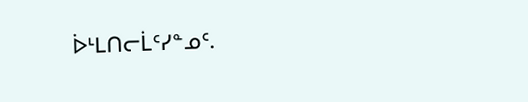ᐆᒻᒪᑎᓕᒫᑦᓯᓐᓄᑦ.